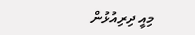މިއީ ދިރިއުޅުން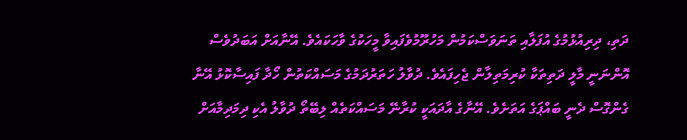ދަތި، ދިރިއުޅުމުގެ އުފަލާއި ތަނަވަސްކަމުން މަހުރޫމުވެފައިވާ މީހަކުގެ ވާހަކައެވެ. އޭނާއަށް އަބަދުވެސް އޮންނަނީ މާލީ ދަތިތަކާ ކުރިމަތިލާން ޖެހިފައެވެ. ދުވާލު ހަތަރުދަމުގެ މަސައްކަތުން ހޯދާ ފައިސާކޮޅު އޭނާ ގެންގޮސް ދެނީ ބައްޕަގެ އަތަށެވެ. އޭނާގެ އާދައަކީ ކުރާނޭ މަސައްކަތެއް ލިބޭތޯ ދުވާލު އެކި ދިމަދިމާއަށް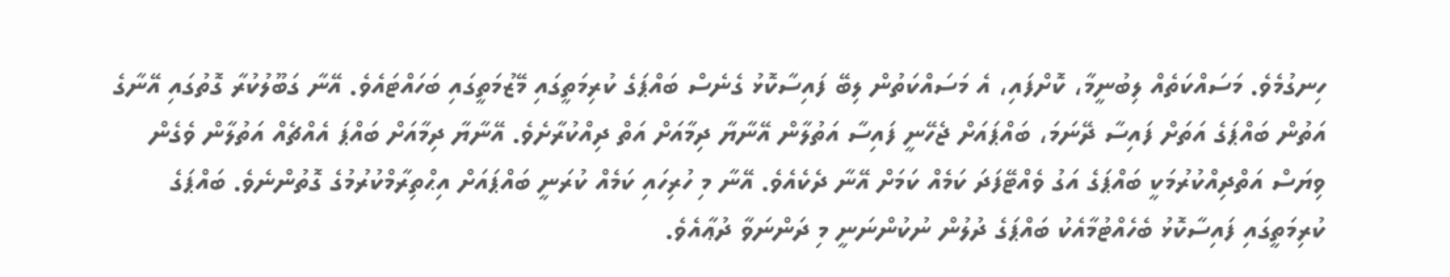ހިނގުމެވެ. މަސައްކަތެއް ލިބުނީމާ، ކޮށްފައި، އެ މަސައްކަތުން ލިބޭ ފައިސާކޮޅު ގެނެސް ބައްޕަގެ ކުރިމަތީގައި މޭޒުމަތީގައި ބަހައްޓައެވެ. އޭނާ ގަބޫލުކުރާ ގޮތުގައި އޭނާގެ އަތުން ބައްޕަގެ އަތަށް ފައިސާ ދޭނަމަ، ބައްޕައަށް ޖެހޭނީ ފައިސާ އަތުލާން އޭނާޔާ ދިމާއަށް އަތް ދިއްކުރާށެވެ. އޭނާޔާ ދިމާއަށް ބައްޕަ އެއްޗެއް އަތުލާން ވެގެން ވިޔަސް އަތްދިއްކުރުމަކީ ބައްޕަގެ އަގު ވެއްޓޭފަދަ ކަމެއް ކަމަށް އޭނާ ދެކެއެވެ. އޭނާ މި ހުރިހައި ކަމެއް ކުރަނީ ބައްޕައަށް އިޙްތިރާމްކުރުމުގެ ގޮތުންނެވެ. ބައްޕަގެ ކުރިމަތީގައި ފައިސާކޮޅު ބެހެއްޓުމާއެކު ބައްޕަގެ ދުލުން ނުކުންނަނީ މި ދަންނަވާ ދުޢާއެވެ.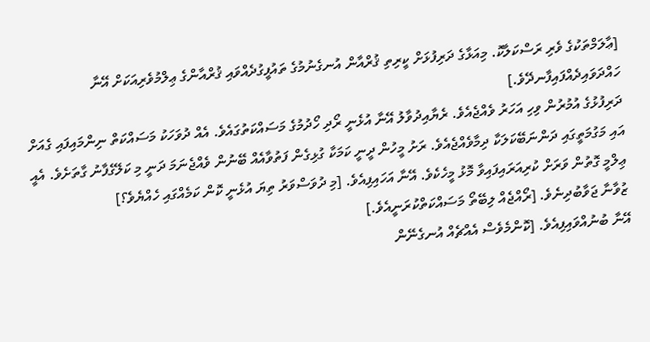[ޢާލަމްތަކުގެ ވެރި ރަސްކަލާކޮ. މިއަޅާގެ ދަރިފުޅަށް ކީރިތި ޤުރްއާން އުނގެނުމުގެ ތައުފީގުދެއްވައި ޤުރްއާންގެ ޢިލްމުވެރިއަކަށް އޭނާ ހައްދަވައިދެއްފައިފާނދޭވެ.]
ދަރިފުޅުގެ އުމުރުން ވިހި އަހަރު ވެއްޖެއެވެ. ރެޔާއިދުވާލު އޭނާ އުޅެނީ ރޯދި ހޯދުމުގެ މަސައްކަތުގައެވެ. އެއް ދުވަހަކު މަސައްކަތް ނިންމައިފައި ގެއަށް އައި މަގުމަތީގައި ދަންނަބޭކަލަކާ ދިމާވެއްޖެއެވެ. ރަށު މީހުން ދީނީ ކަމަކާ ގުޅިގެން ފަތުވާއެއް ބޭނުން ވެއްޖެނަމަ ދަނީ މި ކަލޭގެފާނު ގާތަށެވެ. އެއީ ޢިލްމީ ގޮތުން ވަރަށް ކުރިއަރައިފައިވާ މޮޅު މީހެކެވެ. އޭނާ އަހައިފިއެވެ. [މި ދުވަސްވަރު ތިޔަ އުޅެނީ ކޮން ކަމެއްގައި ހެއްޔެވެ؟]
ޒުވާނާ ޖަވާބުދިނެވެ. [ރޯއްޖެއް ލިބޭތޯ މަސައްކަތްކުރަނީއެވެ.]
އޭނާ ބުނުއްވައިފިއެވެ. [ކޮންމެވެސް އެއްޗެއް އުނގެނޭން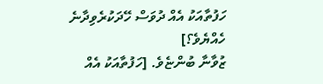ހަފުތާއަކު އެއް ދުވަސް ހޭދަކުރެވިދާނެ ހެއްޔެވެ؟]
ޒުވާނާ ބުންޏެވެ. [ހަފުތާއަކު އެއް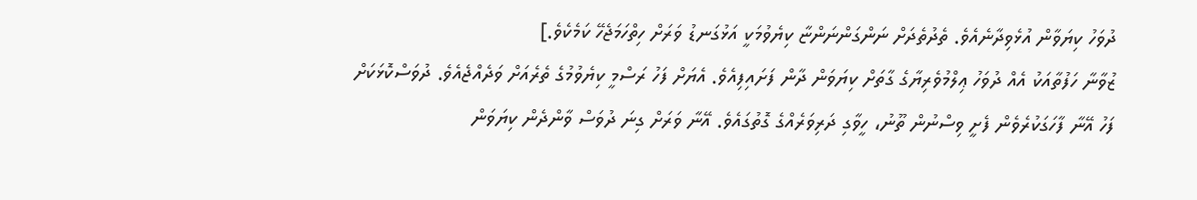ދުވަހު ކިޔަވާން އުޅެވިދާނެއެވެ. ތެދުތެދަށް ނަންގަންނަންޏާ ކިޔެވުމަކީ އަޅުގަނޑު ވަރަށް ހިތްހަމަޖެހޭ ކަމެކެވެ.]
ޒުވާނާ ހަފުތާއަކު އެއް ދުވަހު ޢިލްމުވެރިޔާގެ ގާތަށް ކިޔަވަން ދާން ފަށައިފިއެވެ. އެޔަށް ފަހު ރަސްމީ ކިޔެވުމުގެ ތެރެއަށް ވަދެއްޖެއެވެ. ދުވަސްކޮޅަކަށް ފަހު އޭނާ ފާހަގަކުރެވެން ފެށީ ވިސްނުން ތޫނު، ހީވާގި ދަރިވަރެއްގެ ގޮތުގައެވެ. އޭނާ ވަރަށް ގިނަ ދުވަސް ވާންދެން ކިޔަވަން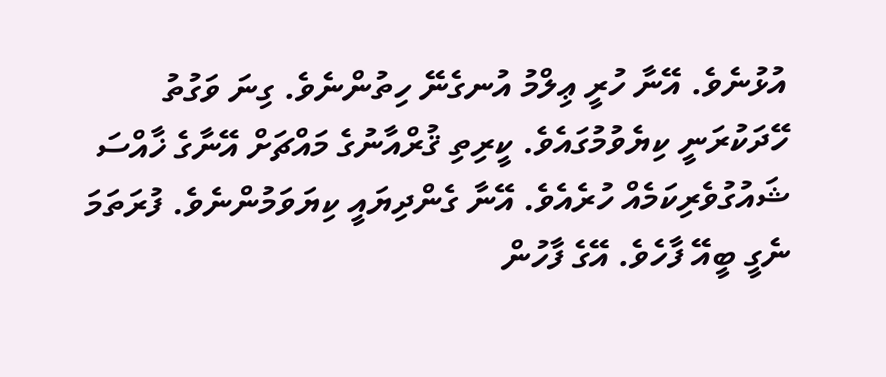އުޅުނެވެ. އޭނާ ހުރީ ޢިލްމު އުނގެނޭ ހިތުންނެވެ. ގިނަ ވަގުތު ހޭދަކުރަނީ ކިޔެވުމުގައެވެ. ކީރިތި ޤުރްއާނުގެ މައްޗަށް އޭނާގެ ޚާއްސަ ޝައުގުވެރިކަމެއް ހުރެއެވެ. އޭނާ ގެންދިޔައީ ކިޔަވަމުންނެވެ. ފުރަތަމަ ނެގީ ބީއޭ ފާހެވެ. އޭގެ ފާހުން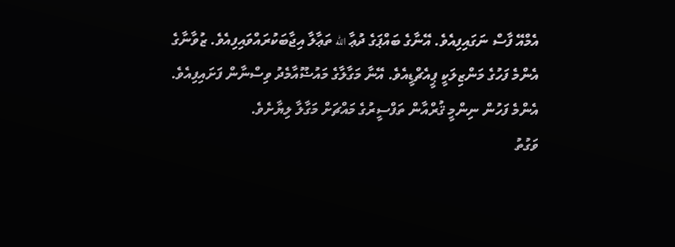އެމްއޭ ފާސް ނަގައިފިއެވެ. އޭނާގެ ބައްޕަގެ ދުޢާ الله ތަޢާލާ އިޖާބަކުރައްވައިފިއެވެ. ޒުވާނާގެ އެންމެ ފަހުގެ މަންޒިލަކީ ޕީއެޗްޑީއެވެ. އޭނާ މަގާލާގެ މައުޟޫއާމެދު ވިސްނާން ފަށައިފިއެވެ. އެންމެ ފަހުން ނިންމީ ޤުރްއާން ތަފްސީރުގެ މައްޗަށް މަގާލާ ލިޔާށެވެ.
ވަގުތު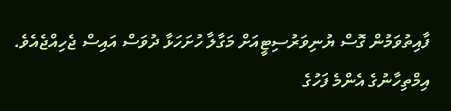ފާއިތުވަމުން ގޮސް ޔުނިވަރުސިޓީއަށް މަގާލާ ހުށަހަޅާ ދުވަސް އައިސް ޖެހިއްޖެއެވެ.
އިމްތިހާނުގެ އެންމެ ފަހުގެ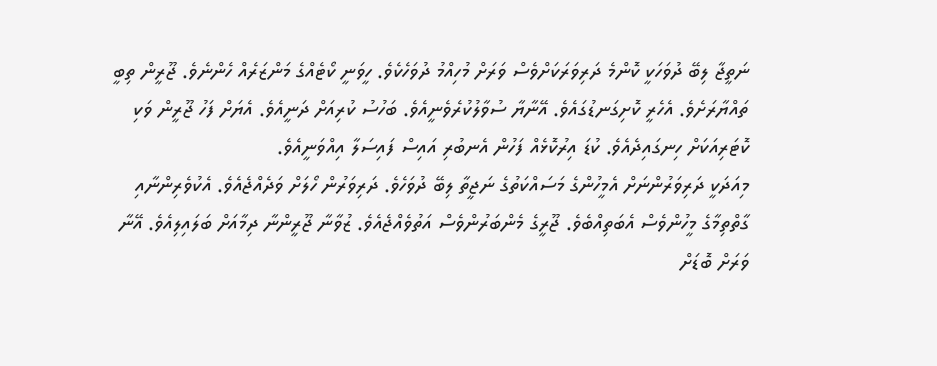ނަތީޖާ ލިބޭ ދުވަހަކީ ކޮންމެ ދަރިވަރަކަށްވެސް ވަރަށް މުހިއްމު ދުވަހެކެވެ. ހީވަނީ ކޯޓެއްގެ މަންޒަރެއް ހެންނެވެ. ޖޫރީން ތިބީ ތައްޔާރަށެވެ. އެހެރީ ކޮށިގަނޑުގައެވެ. އޭނާޔާ ސުވާލުކުރެވެނީއެވެ. ބަހުސު ކުރިއަށް ދަނީއެވެ. އެޔަށް ފަހު ޖޫރީން ވަކި ކޮޓަރިއަކަށް ހިނގައިދެއެވެ. ކުޑަ އިރުކޮޅެއް ފަހުން އެނބުރި އައިސް ފައިސަލާ އިއްވަނީއެވެ.
މިއަދަކީ ދަރިވަރުންނަށް އެމީހުންގެ މަސައްކަތުގެ ނަޖީތާ ލިބޭ ދުވަހެވެ. ދަރިވަރުން ހޯލަށް ވަދެއްޖެއެވެ. އެކުވެރިންނާއި ގާތްތިމާގެ މީހުންވެސް އެބަތިއްބެވެ. ޖޫރީގެ މެންބަރުންވެސް އަތުވެއްޖެއެވެ. ޒުވާނާ ޖޫރީންނާ ދިމާއަށް ބަލައިލިއެވެ. އޭނާ ވަރަށް ބޮޑަށް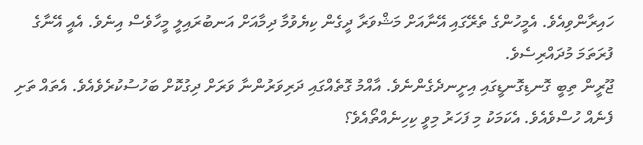ހައިރާންވިއެވެ. އެމީހުންގެ ތެރޭގައި އޭނާއަށް މަޝްވަރާ ދީގެން ކިޔެވުމާ ދިމާއަށް އަނބުރައިލީ މީހާވެސް އިނެވެ. އެއީ އޭނާގެ ފުރަތަމަ މުދައްރިސެވެ.
ޖޫރީން ތިބީ ގޮނޑިގޮނޑީގައި އިށީނދެގެންނެވެ. އާއްމު ގޮތެއްގައި ދަރިވަރުންނާ ވަރަށް ދިގުކޮށް ބަހުސުކުރެވެއެވެ. އެތައް ތަށި ފެނެއް ހުސްވެއެވެ. އެކަމަކު މި ފަހަރު މިވީ ކިހިނެއްތޯއެވެ؟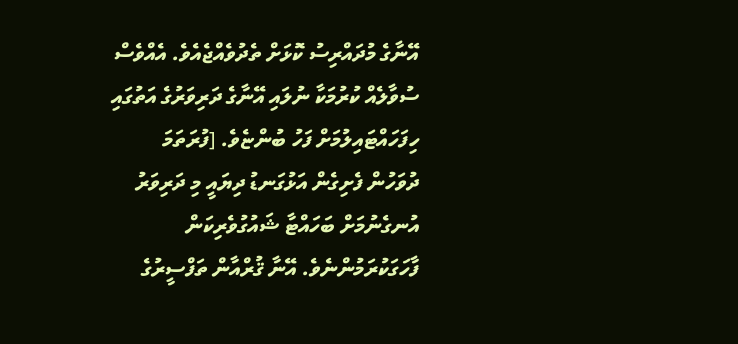އޭނާގެ މުދައްރިސު ކޮޅަށް ތެދުވެއްޖެއެވެ. އެއްވެސް ސުވާލެއް ކުރުމަކާ ނުލައި އޭނާގެ ދަރިވަރުގެ އަތުގައި ހިފަހައްޓައިލުމަށް ފަހު ބުންޏެވެ. [ފުރަތަމަ ދުވަހުން ފެށިގެން އަޅުގަނޑު ދިޔައީ މި ދަރިވަރު އުނގެނުމަށް ބަހައްޓާ ޝައުގުވެރިކަން ފާހަގަކުރަމުންނެވެ. އޭނާ ޤުރްއާން ތަފްސީރުގެ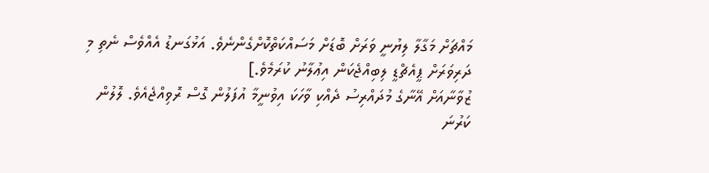މައްޗަށް މަގާލާ ލިޔުނީ ވަރަށް ބޮޑަށް މަސައްކަތްކޮށްގެންނެވެ. އަޅުގަނޑު އެއްވެސް ނެތި މި ދަރިވަރަށް ޕީއެޗްޑީ ލިބިއްޖެކަން އިޢުލާނު ކުރަމެވެ.]
ޒުވާނާއަށް އޭނާގެ މުދައްރިސު ދެއްކި ވާހަކަ އިވުނީމާ އުފަލުން ގޮސް ރޮވިއްޖެއެވެ. ލޮލުން ކަރުނަ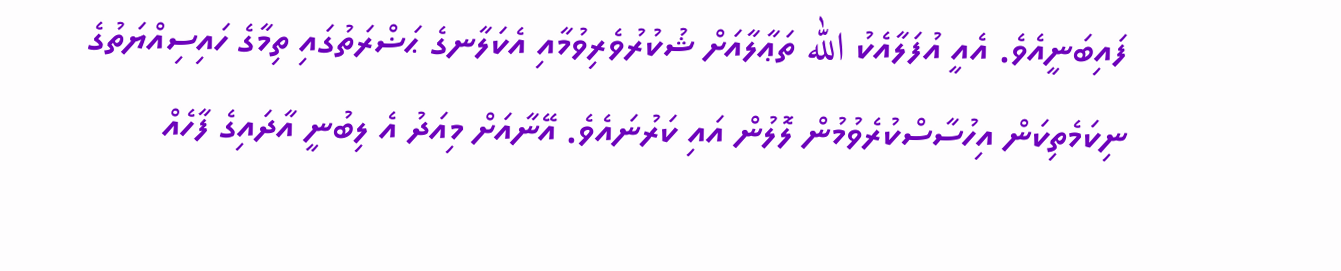ފައިބަނީއެވެ. އެއީ އުފަލާއެކު الله ތަޢާލާއަށް ޝުކުރުވެރިވުމާއި އެކަލާނގެ ޙަޟްރަތުގައި ތިމާގެ ހައިސިއްޔަތުގެ ނިކަމެތިކަން އިހުސާސްކުރެވުމުން ލޮލުން އައި ކަރުނައެވެ. އޭނާއަށް މިއަދު އެ ލިބުނީ އާދައިގެ ފާހެއް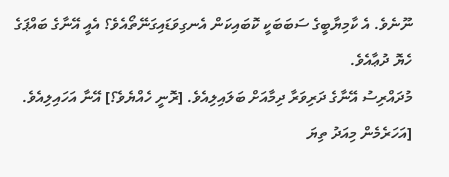ނޫނެވެ. އެ ކާމިޔާބީގެ ސަބަބަކީ ކޮބައިކަން އެނގިވަޑައިގަނޭތޯއެވެ؟ އެއީ އޭނާގެ ބައްޕަގެ ހެޔޮ ދުޢާއެވެ.
މުދައްރިސު އޭނާގެ ދަރިވަރާ ދިމާއަށް ބަލައިލިއެވެ. [ރޮނީ ހެއްޔެވެ؟] އޭނާ އަހައިލިއެވެ. [އަހަރެމެން މިއަދު ތިޔަ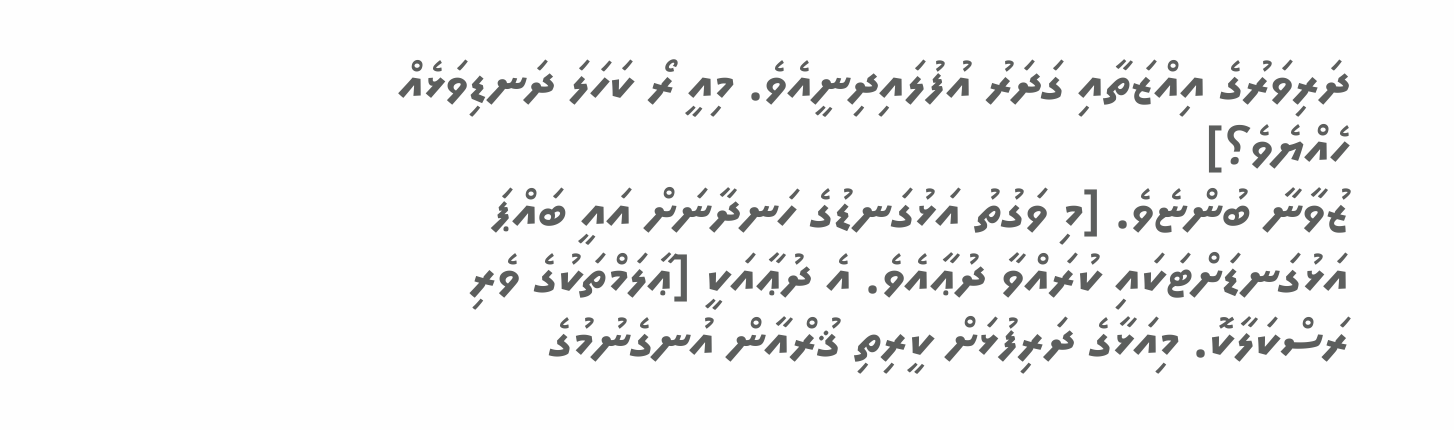ދަރިވަރުގެ އިއްޒަތާއި ގަދަރު އުފުލައިދިނީއެވެ. މިއީ ރޯ ކަހަލަ ދަނޑިވަޅެއް ހެއްޔެވެ؟]
ޒުވާނާ ބުންޏެވެ. [މި ވަގުތު އަޅުގަނޑުގެ ހަނދާނަށް އައީ ބައްޕަ އަޅުގަނޑަށްޓަކައި ކުރައްވާ ދުޢާއެވެ. އެ ދުޢާއަކީ [ޢާލަމްތަކުގެ ވެރި ރަސްކަލާކޮ. މިއަޅާގެ ދަރިފުޅަށް ކީރިތި ޤުރްއާން އުނގެނުމުގެ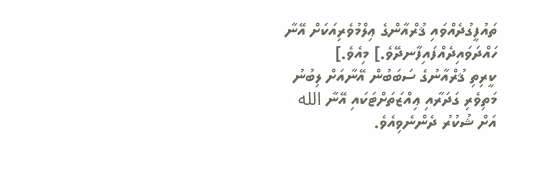ތައުފީގުދެއްވައި ޤުރްއާންގެ ޢިލްމުވެރިއަކަށް އޭނާ ހައްދަވައިދެއްފައިފާނދޭވެ.] މިއެވެ.]
ކީރިތި ޤުރްއާނުގެ ސަބަބުން އޭނާއަށް ލިބުނު މަތިވެރި ގަދަރާއި ޢިއްޒަތަށްޓަކައި އޭނާ الله އަށް ޝުކުރު ދެންނެވިއެވެ.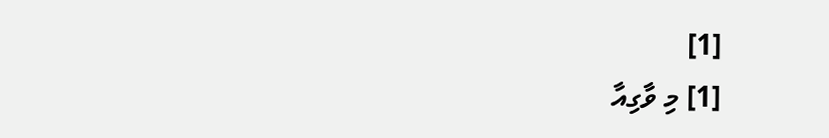[1]
[1] މި ވާގިއާ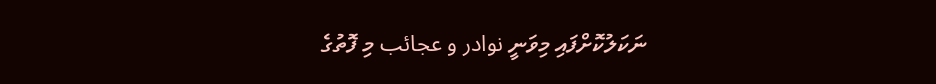ނަކަލުކޮށްފައި މިވަނީ نوادر و عجائب މި ފޮތުގެ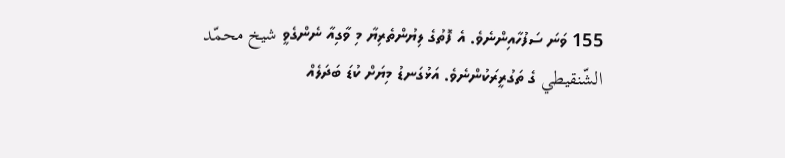155 ވަނަ ސަފުހާއިންނެވެ. އެ ފޮތުގެ ލިޔުންތެރިޔާ މި ވާގިއާ ނެންގެވީ شيخ محمّد الشّنقيطي ގެ ތަގުރީރަކުންނެވެ. އަޅުގަނޑު މިޔަށް ކުޑަ ބަދަލެއް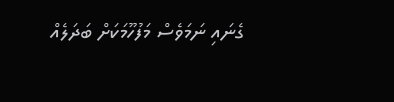ގެނައި ނަމަވެސް މަފުހޫމަކަށް ބަދަލެއް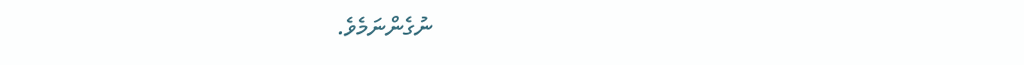ނުގެންނަމެވެ.